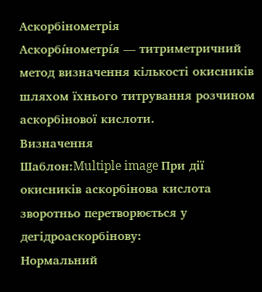Аскорбінометрія
Аскорбі́нометрі́я — титриметричний метод визначення кількості окисників шляхом їхнього титрування розчином аскорбінової кислоти.
Визначення
Шаблон:Multiple image При дії окисників аскорбінова кислота зворотньо перетворюється у дегідроаскорбінову:
Нормальний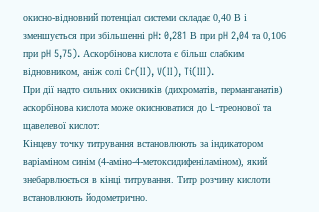окисно-відновний потенціал системи складає 0,40 В і зменшується при збільшенні pH: 0,281 В при pH 2,04 та 0,106 при pH 5,75). Аскорбінова кислота є більш слабким відновником, аніж солі Cr(II), V(II), Ti(III).
При дії надто сильних окисників (дихроматів, перманганатів) аскорбінова кислота може окиснюватися до L-треонової та щавелевої кислот:
Кінцеву точку титрування встановлюють за індикатором варіаміном синім (4-аміно-4-метоксидифеніламіном), який знебарвлюється в кінці титрування. Титр розчину кислоти встановлюють йодометрично.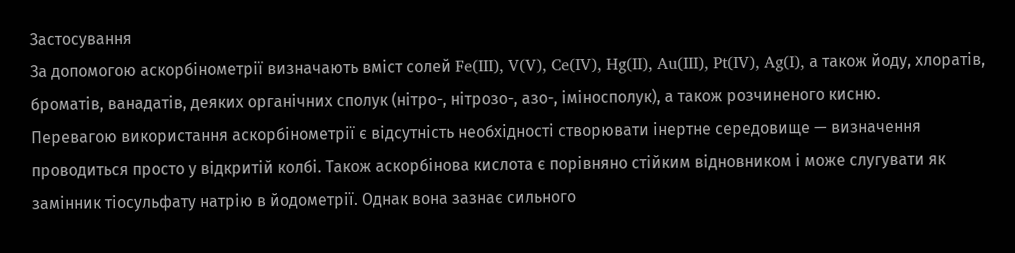Застосування
За допомогою аскорбінометрії визначають вміст солей Fe(III), V(V), Ce(IV), Hg(II), Au(III), Pt(IV), Ag(I), а також йоду, хлоратів, броматів, ванадатів, деяких органічних сполук (нітро-, нітрозо-, азо-, іміносполук), а також розчиненого кисню.
Перевагою використання аскорбінометрії є відсутність необхідності створювати інертне середовище — визначення проводиться просто у відкритій колбі. Також аскорбінова кислота є порівняно стійким відновником і може слугувати як замінник тіосульфату натрію в йодометрії. Однак вона зазнає сильного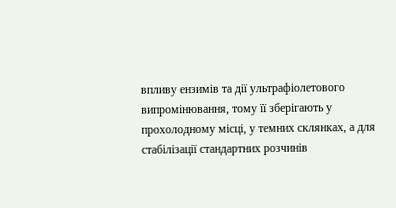впливу ензимів та дії ультрафіолетового випромінювання, тому її зберігають у прохолодному місці, у темних склянках, а для стабілізації стандартних розчинів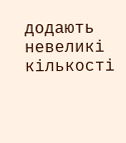додають невеликі кількості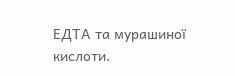ЕДТА та мурашиної кислоти.